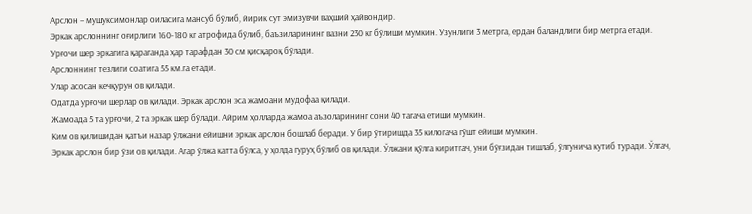Арслон – мушуксимонлар оиласига мансуб бўлиб, йирик сут эмизувчи ваҳший ҳайвондир.
Эркак арслоннинг оғирлиги 160-180 кг атрофида бўлиб, баъзиларининг вазни 230 кг бўлиши мумкин. Узунлиги 3 метрга, ердан баландлиги бир метрга етади.
Урғочи шер эркагига қараганда ҳар тарафдан 30 см қисқароқ бўлади.
Арслоннинг тезлиги соатига 55 км.га етади.
Улар асосан кечқурун ов қилади.
Одатда урғочи шерлар ов қилади. Эркак арслон эса жамоани мудофаа қилади.
Жамоада 5 та урғочи, 2 та эркак шер бўлади. Айрим ҳолларда жамоа аъзоларининг сони 40 тагача етиши мумкин.
Ким ов қилишидан қатъи назар ўлжани ейишни эркак арслон бошлаб беради. У бир ўтиришда 35 килогача гўшт ейиши мумкин.
Эркак арслон бир ўзи ов қилади. Агар ўлжа катта бўлса, у ҳолда гуруҳ бўлиб ов қилади. Ўлжани қўлга киритгач, уни бўғзидан тишлаб, ўлгунича кутиб туради. Ўлгач,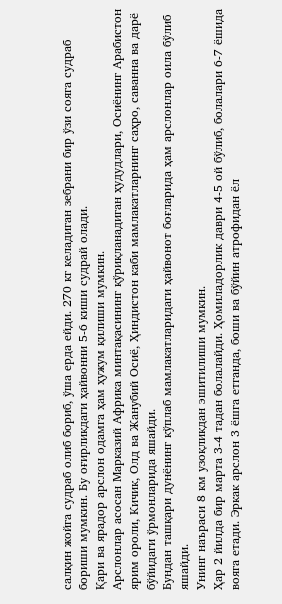салқин жойга судраб олиб бориб, ўша ерда ейди. 270 кг келадиган зебрани бир ўзи сояга судраб бориши мумкин. Бу оғирликдаги ҳайвонни 5-6 киши судрай олади.
Қари ва ярадор арслон одамга ҳам ҳужум қилиши мумкин.
Арслонлар асосан Марказий Африка минтақасининг қўриқланадиган ҳудудлари, Осиёнинг Арабистон ярим ороли, Кичик, Олд ва Жанубий Осиё, Ҳиндистон каби мамлакатларнинг саҳро, саванна ва дарё бўйидаги ўрмонларида яшайди.
Бундан ташқари дунёнинг кўплаб мамлакатларидаги ҳайвонот боғларида ҳам арслонлар оила бўлиб яшайди.
Унинг наъраси 8 км узоқликдан эшитилиши мумкин.
Ҳар 2 йилда бир марта 3-4 тадан болалайди. Ҳомиладорлик даври 4-5 ой бўлиб, болалари 6-7 ёшида вояга етади. Эркак арслон 3 ёшга етганда, боши ва бўйин атрофидан ёл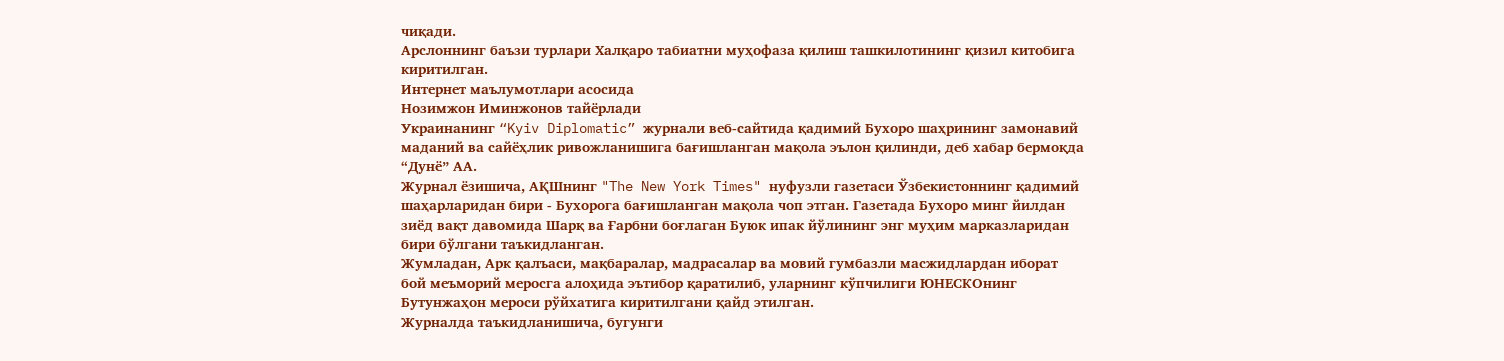чиқади.
Арслоннинг баъзи турлари Халқаро табиатни муҳофаза қилиш ташкилотининг қизил китобига киритилган.
Интернет маълумотлари асосида
Нозимжон Иминжонов тайёрлади
Украинанинг “Kyiv Diplomatic” журнали веб-сайтида қадимий Бухоро шаҳрининг замонавий маданий ва сайёҳлик ривожланишига бағишланган мақола эълон қилинди, деб хабар бермоқда “Дунё” АА.
Журнал ёзишича, АҚШнинг "The New York Times" нуфузли газетаси Ўзбекистоннинг қадимий шаҳарларидан бири - Бухорога бағишланган мақола чоп этган. Газетада Бухоро минг йилдан зиёд вақт давомида Шарқ ва Ғарбни боғлаган Буюк ипак йўлининг энг муҳим марказларидан бири бўлгани таъкидланган.
Жумладан, Арк қалъаси, мақбаралар, мадрасалар ва мовий гумбазли масжидлардан иборат бой меъморий меросга алоҳида эътибор қаратилиб, уларнинг кўпчилиги ЮНЕСКОнинг Бутунжаҳон мероси рўйхатига киритилгани қайд этилган.
Журналда таъкидланишича, бугунги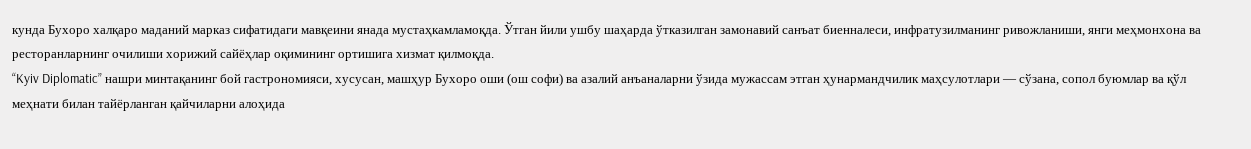кунда Бухоро халқаро маданий марказ сифатидаги мавқеини янада мустаҳкамламоқда. Ўтган йили ушбу шаҳарда ўтказилган замонавий санъат биенналеси, инфратузилманинг ривожланиши, янги меҳмонхона ва ресторанларнинг очилиши хорижий сайёҳлар оқимининг ортишига хизмат қилмоқда.
“Kyiv Diplomatic” нашри минтақанинг бой гастрономияси, хусусан, машҳур Бухоро оши (ош софи) ва азалий анъаналарни ўзида мужассам этган ҳунармандчилик маҳсулотлари — сўзана, сопол буюмлар ва қўл меҳнати билан тайёрланган қайчиларни алоҳида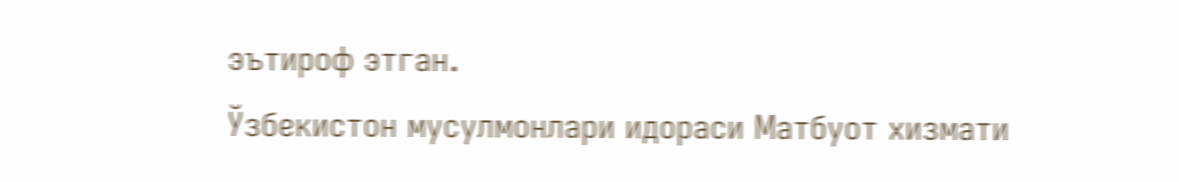эътироф этган.
Ўзбекистон мусулмонлари идораси Матбуот хизмати